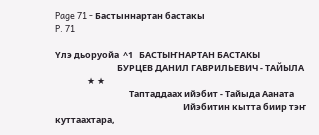Page 71 - Бастыннартан бастакы
P. 71

Үлэ дьоруойа  ^1   БАСТЫҤНАРТАН БАСТАКЫ
                               БУРЦЕВ ДАНИЛ ГАВРИЛЬЕВИЧ - ТАЙЫЛА
                ★ ★
                                     Таптаддаах ийэбит - Тайыда Ааната
                                                                Ийэбитин кытта биир тэҥ куттаахтара,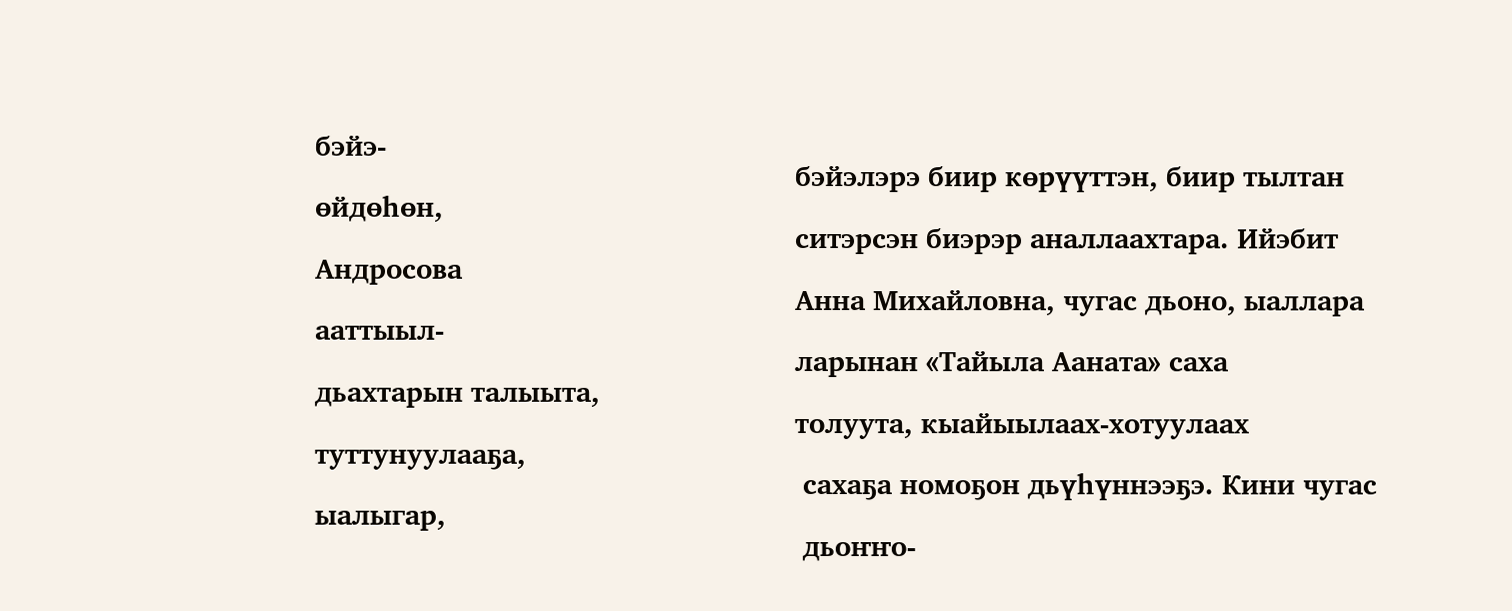бэйэ-
                                                            бэйэлэрэ биир көрүүттэн, биир тылтан өйдөһөн,
                                                            ситэрсэн биэрэр аналлаахтара. Ийэбит Андросова
                                                            Анна Михайловна, чугас дьоно, ыаллара ааттыыл-
                                                            ларынан «Тайыла Ааната» саха дьахтарын талыыта,
                                                            толуута, кыайыылаах-хотуулаах туттунуулааҕа,
                                                             сахаҕа номоҕон дьүһүннээҕэ. Кини чугас ыалыгар,
                                                             дьоҥҥо-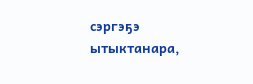сэргэҕэ ытыктанара,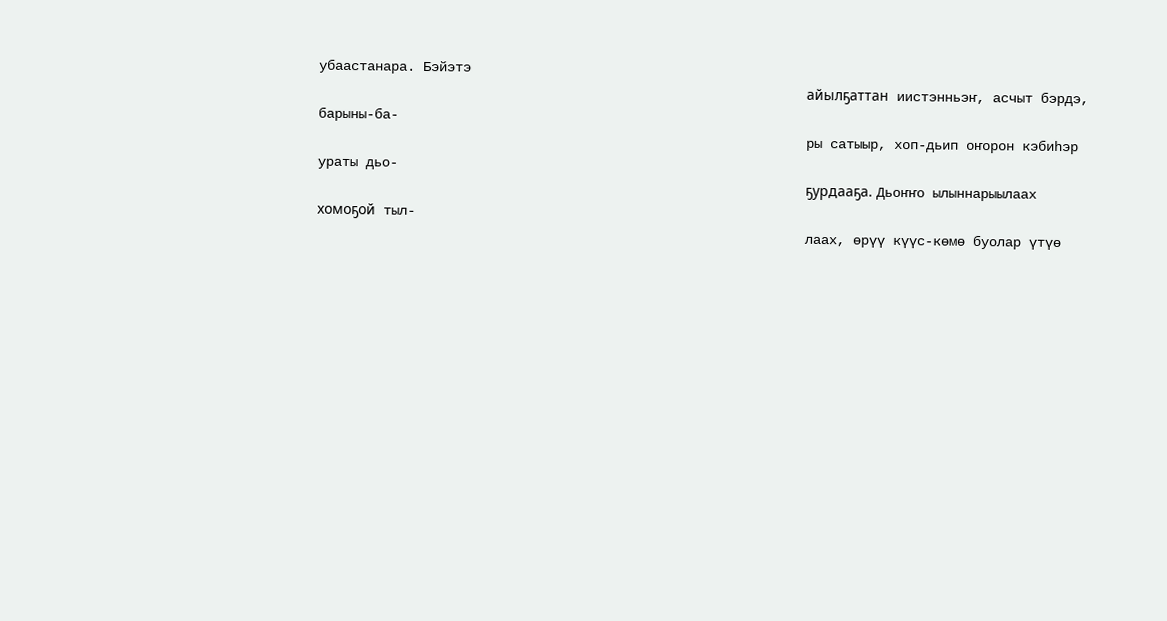убаастанара. Бэйэтэ
                                                             айылҕаттан иистэнньэҥ, асчыт бэрдэ, барыны-ба-
                                                             ры сатыыр, хоп-дьип оҥорон кэбиһэр ураты дьо-
                                                             ҕурдааҕа. Дьоҥҥо ылыннарыылаах хомоҕой тыл-
                                                             лаах, өрүү күүс-көмө буолар үтүө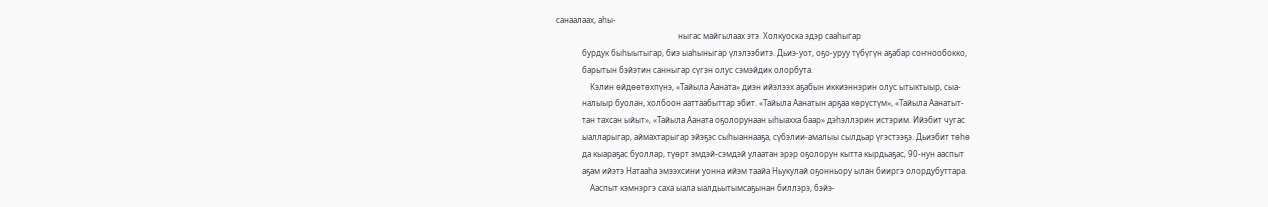санаалаах, аһы-
                                                             ныгас майгылаах этэ. Холкуоска эдэр сааһыгар
             бурдук быһыытыгар, биэ ыаһыныгар үлэлээбитэ. Дьиэ-уот, оҕо-уруу түбүгүн аҕабар соҥнообокко,
             барытын бэйэтин санныгар сүгэн олус сэмэйдик олорбута.
                 Кэлин өйдөөтөхпүнэ, «Тайыла Ааната» диэн ийэлээх аҕабын иккиэннэрин олус ытыктыыр, сыа-
             налыыр буолан, холбоон ааттаабыттар эбит. «Тайыла Аанатын арҕаа көрүстүм», «Тайыла Аанатыт-
             тан тахсан ыйыт», «Тайыла Ааната оҕолорунаан ыһыахха баар» дэһэллэрин истэрим. Ийэбит чугас
             ыалларыгар, аймахтарыгар эйэҕэс сыһыаннааҕа, сүбэлии-амалыы сылдьар үгэстээҕэ. Дьиэбит төһө
             да кыараҕас буоллар, түөрт эмдэй-сэмдэй улаатан эрэр оҕолорун кытта кырдьаҕас, 90-нун ааспыт
             аҕам ийэтэ Натааһа эмээхсини уонна ийэм таайа Ньукулай оҕонньору ылан бииргэ олордубуттара.
                 Ааспыт кэмнэргэ саха ыала ыалдьытымсаҕынан биллэрэ, бэйэ-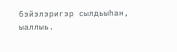бэйэлэригэр сылдьыһан, ыаллыь.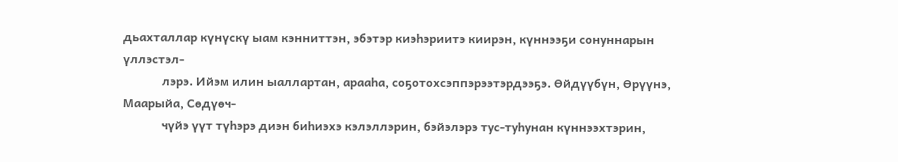дьахталлар күнүскү ыам кэнниттэн, эбэтэр киэһэриитэ киирэн, күннээҕи сонуннарын үллэстэл-
             лэрэ. Ийэм илин ыаллартан, арааһа, соҕотохсэппэрээтэрдээҕэ. Өйдүүбүн, Өрүүнэ, Маарыйа, Сөдүөч-
             чүйэ үүт түһэрэ диэн биһиэхэ кэлэллэрин, бэйэлэрэ тус-туһунан күннээхтэрин,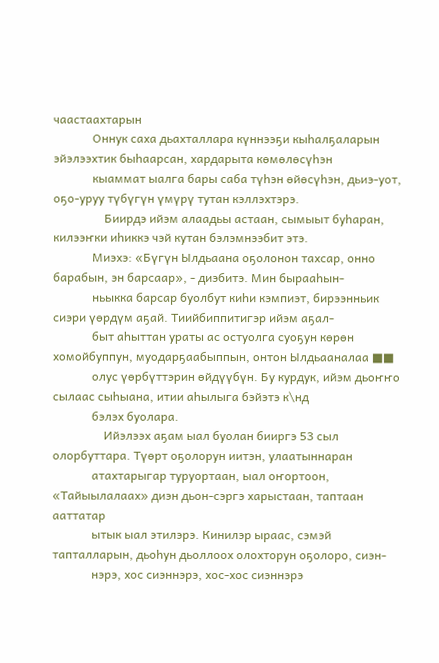чаастаахтарын
             Оннук саха дьахталлара күннээҕи кыһалҕаларын эйэлээхтик быһаарсан, хардарыта көмөлөсүһэн
             кыаммат ыалга бары саба түһэн өйөсүһэн, дьиэ-уот, оҕо-уруу түбүгүн үмүрү тутан кэллэхтэрэ.
                 Биирдэ ийэм алаадьы астаан, сымыыт буһаран, килээҥки иһиккэ чэй кутан бэлэмнээбит этэ.
             Миэхэ: «Бүгүн Ылдьаана оҕолонон тахсар, онно барабын, эн барсаар», - диэбитэ. Мин бырааһын-
             ньыкка барсар буолбут киһи кэмпиэт, бирээнньик сиэри үөрдүм аҕай. Тиийбиппитигэр ийэм аҕал-
             быт аһыттан ураты ас остуолга суоҕун көрөн хомойбуппун, муодарҕаабыппын, онтон Ылдьааналаа ■■
             олус үөрбүттэрин өйдүүбүн. Бу курдук, ийэм дьоҥҥо сылаас сыһыана, итии аһылыга бэйэтэ к\нд
             бэлэх буолара.
                 Ийэлээх аҕам ыал буолан бииргэ 53 сыл олорбуттара. Түөрт оҕолорун иитэн, улаатыннаран
             атахтарыгар туруортаан, ыал оҥортоон, «Тайыылалаах» диэн дьон-сэргэ харыстаан, таптаан ааттатар
             ытык ыал этилэрэ. Кинилэр ыраас, сэмэй тапталларын, дьоһун дьоллоох олохторун оҕолоро, сиэн-
             нэрэ, хос сиэннэрэ, хос-хос сиэннэрэ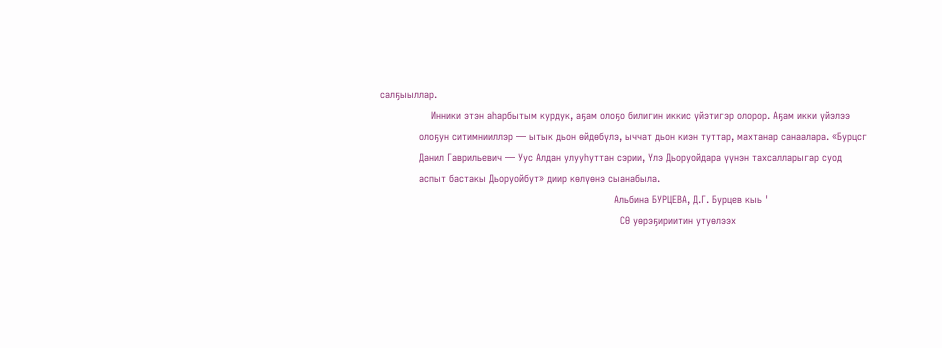салҕыыллар.
                 Инники этэн аһарбытым курдук, аҕам олоҕо билигин иккис үйэтигэр олорор. Аҕам икки үйэлээ
             олоҕун ситимнииллэр — ытык дьон өйдөбүлэ, ыччат дьон киэн туттар, махтанар санаалара. «Бурцсг
             Данил Гаврильевич — Уус Алдан улууһуттан сэрии, Үлэ Дьоруойдара үүнэн тахсалларыгар суод
             аспыт бастакы Дьоруойбут» диир көлүөнэ сыанабыла.
                                                                              Альбина БУРЦЕВА, Д.Г. Бурцев кыь '
                                                                                СӨ уөрэҕириитин утуөлээх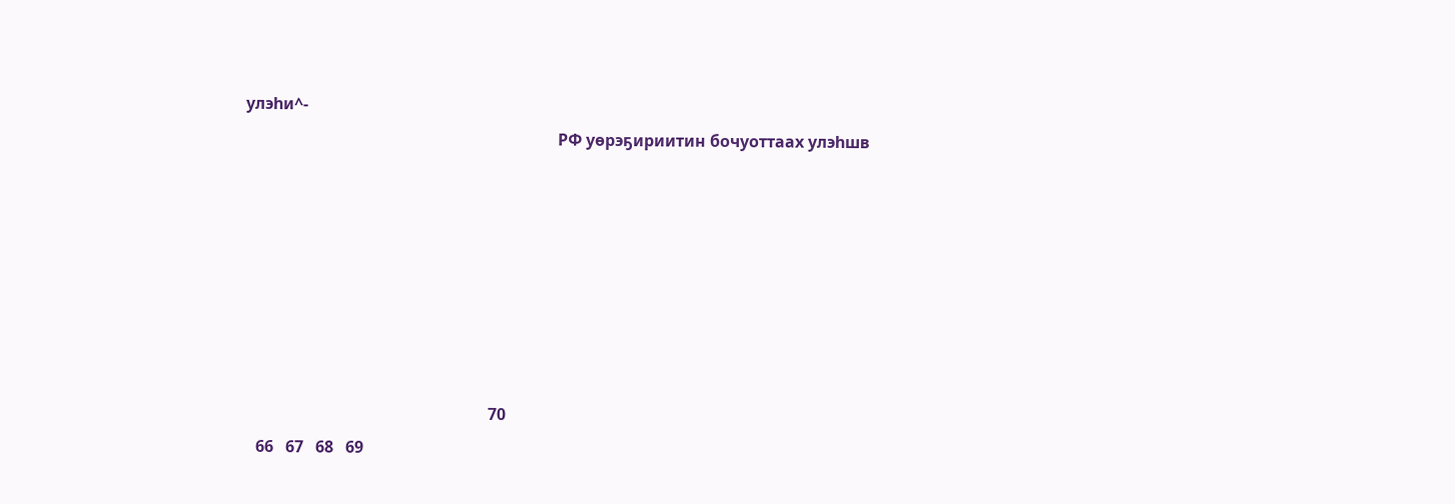улэһи^-
                                                                              РФ уөрэҕириитин бочуоттаах улэһшв







                                                             70
   66   67   68   69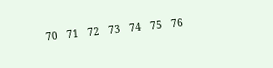70   71   72   73   74   75   76